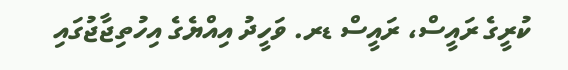ކުރީގެ ރައީސް، ރައީސް ޑރ. ވަހީދު އިއްޔެގެ އިހުތިޖާޖުގައި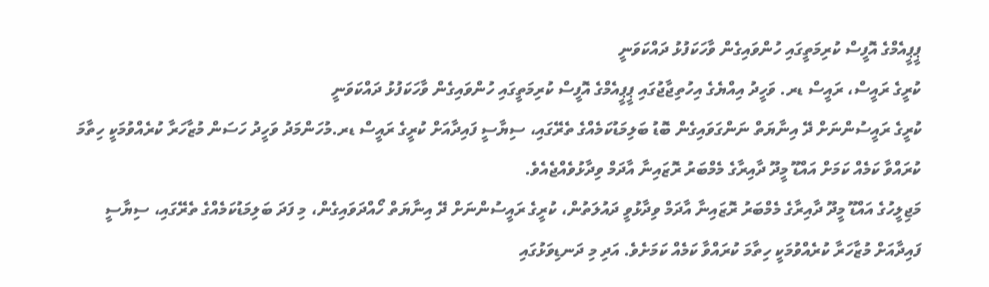ޕީޕީއެމްގެ އޮފީސް ކުރިމަތީގައި ހުންވައިގެން ވާހަކަފުޅު ދައްކަވަނީ
ކުރީގެ ރައީސް، ރައީސް ޑރ. ވަހީދު އިއްޔެގެ އިހުތިޖާޖުގައި ޕީޕީއެމްގެ އޮފީސް ކުރިމަތީގައި ހުންވައިގެން ވާހަކަފުޅު ދައްކަވަނީ
ކުރީގެ ރައީސުންނަށް ދޭ އިނާޔަތް ނަންގަވައިގެން ބޮޑު ބަލިމަޑުކަމެއްގެ ތެރޭގައި، ސިޔާސީ ފައިދާއަށް ކުރީގެ ރައީސް ޑރ.މުހަންމަދު ވަހީދު ހަސަން މުޒާހަރާ ކުރެއްވުމަކީ ހިތާމަ ކުރައްވާ ކަމެއް ކަމަށް އައްޑޫ މީދޫ ދާއިރާގެ މެމްބަރު ރޮޒައިނާ އާދަމް ވިދާޅުވެއްޖެއެވެ.
މަޖިލީހުގެ އައްޑޫ މީދޫ ދާއިރާގެ މެމްބަރު ރޮޒައިނާ އާދަމް ވިދާޅުވީ ދައުލަތުން، ކުރީގެ ރައީސުންނަށް ދޭ އިނާޔަތް ހޯއްދަވައިގެން، މި ފަދަ ބަލިމަޑުކަމެއްގެ ތެރޭގައި، ސިޔާސީ ފައިދާއަށް މުޒާހަރާ ކުރެއްވުމަކީ ހިތާމަ ކުރައްވާ ކަމެއް ކަމަށެވެ. އަދި މި ދަނޑިވަޅުގައި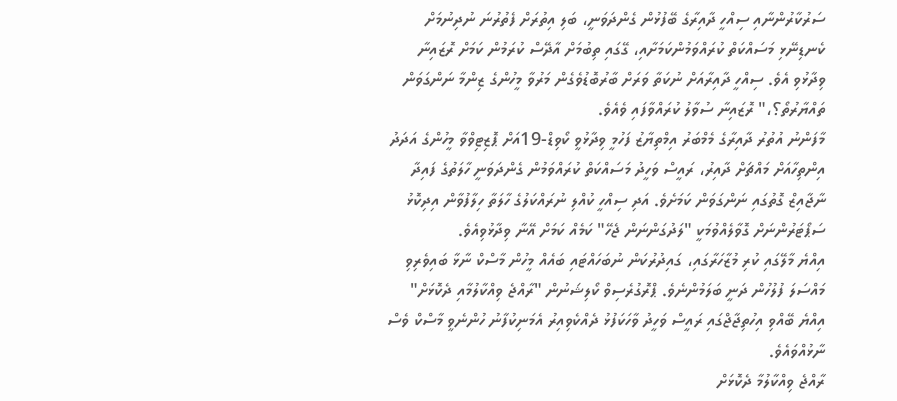ސަރުކާރުންނާއި ސިއްހީ ދާއިރާގެ ބޭފުޅުން ގެންދަވަނީ، ބަލި އިތުރަށް ފެތުރުނަ ނުދިނުމަށް ކެނޑިނޭޅި މަސައްކަތް ކުރައްވަމުންކަމަށާއި، ގޭގައި ތިބުމަށް އާދޭސް ކުރަމުން ކަމަށް ރޮޒައިނާ ވިދާޅުވި އެވެ. ސިއްހީ ދާއިރާއަށް ނުކަތާ ވަރަށް ބާރުބޮޑުވެގެން މަރުވާ މީހުންގެ ޒިންމާ ނަންގަވަން ތައްޔާރުތޯ؟،" ރޮޒައިނާ ސުވާލު ކުރައްވާފައި ވެއެވެ.
މާފަންނު އުތުރު ދާއިރާގެ މެމްބަރު އިމްތިޔާޒު ފަހުމީ ވިދާޅުވީ ކޯވިޑް-19އަށް ޕޮޒިޓިވްވާ މީހުންގެ އަދަދު އިންތިހާއަށް މައްޗަށް ދާއިރު، ރައީސް ވަހީދު މަސައްކަތް ކުރައްވަމުން ގެންދަވަނީ ހާލަތުގެ ފައިދާ ނާޖާއިޒް ގޮތުގައި ނަންގަވަން ކަމަށެވެ. އަދި ސިއްހީ ކުއްލި ނުރައްކަލުގެ ހާލަތާ ހިލާފުވާން އިދިކޮޅު ސަޕޯޓަރުންނަށް ގޮވާލެއްވުމަކީ "ލަދުގަންނަން ޖެހޭ" ކަމެއް ކަމަށް އޭނާ ވިދާޅުވިއެވެ.
އިއްޔެ މާލޭގައި ކުރި މުޒާހަރާގައި، ގައިދުރުކަން ނުބަހައްޓައި ބައެއް މީހުން މާސްކް ނާޅާ ބައިވެރިވި މައްސަލަ ފުލުހުން ދަނީ ބަލަމުންނެވެ. ޕްރޮގުރެސިވް ކޯލިޝަނުން "ރާއްޖެ ވިއްކާލުމާއި ދެކޮޅަށް" އިއްޔެ ބޭއްވި އިހުތިޖާޖްގައި ރައީސް ވަހީދު ވާހަކަފުޅު ދެއްކެވިއިރު އެމަނިކުފާނު ހުންނެވީ މާސްކް ވެސް ނާޅުއްވައެވެ.
ރާއްޖެ ވިއްކާލުމާ ދެކޮޅަށް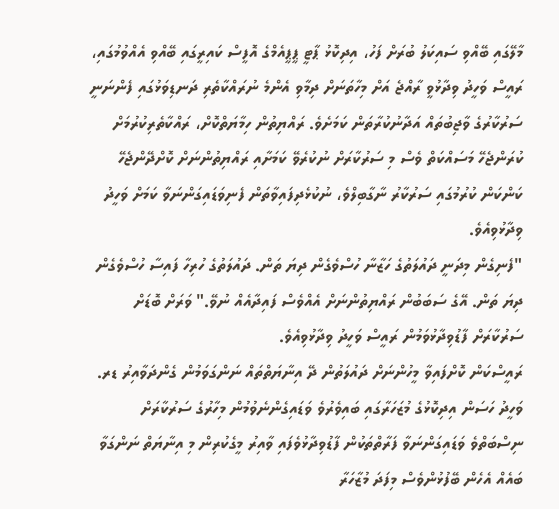މާލޭގައި ބޭއްވި ސައިކަލު ބުރަށް ފަހު، އިދިކޮޅު ޕާޓީ ޕީޕީއެމްގެ އޮފީސް ކައިރީގައި ބޭއްވި އެއްވުމުގައި، ރައީސް ވަހީދު ވިދާޅުވީ ރާއްޖެ އަށް މިހާތަނަށް ދިމާވި އެންމެ ނުރައްކާތެރި ދަނޑިވަޅުގައި ފެންނަނީ ސަރުކާރުގެ ވާޖިބުތައް އަދާނުކުރާތަން ކަމަށެވެ. ރައްޔިތުން ހިމާޔަތްކޮށް، ރައްކާތެރިކުރުމަށް ކުރަންޖެހޭ މަސައްކަތް ވެސް މި ސަރުކާރަށް ނުކުރެވޭ ކަމަށާއި ރައްޔިތުންނަށް ކޮށްދޭންޖެހޭ ކަންކަން ކުރުމުގައި ސަރުކާރު ނާގާބިލްވެ، ނުކުޅެދިފައިވާތަން ފެނިވަޑައިގަންނަވާ ކަމަށް ވަހީދު ވިދާޅުވިއެވެ.
"ފެނިގެން މިދަނީ ދައުލަތުގެ ހަޒާނާ ހުސްވެގެން ދިޔަ ތަން. ދައުލަތުގެ ހުރިހާ ފައިސާ ހުސްވެގެން ދިޔަ ތަން. އޭގެ ސަބަބުން ރައްޔިތުންނަށް އެއްވެސް ފައިދާއެއް ނުވޭ." ވަރަށް ބޮޑަށް ސަރުކާރަށް ފާޑުވިދާޅުވަމުން ރައީސް ވަހީދު ވިދާޅުވިއެވެ.
ރައީސްކަން ކޮށްފައިވާ މީހުންނަށް ދައުލަތުން ދޭ އިނާޔަތްތައް ނަންގަވަމުން ގެންދަވާއިރު ޑރ. ވަހީދު ހަސަން އިދިކޮޅުގެ މުޒަހަރާގައި ބައިވެރުވެ ވަޑައިގެންނެވުމުން މިހާރުގެ ސަރުކާރަށް ނިސްބަތްވެ ވަޑައިގަންނަވާ ފަރާތްތަކުން ފާޑުވިދާޅުވެފައި ވާއިރު މީގެކުރިން މި އިނާޔަތް ނަންގަވާ ބައެއް އެހެން ބޭފުޅުންވެސް މިފަދަ މުޒާހަރާ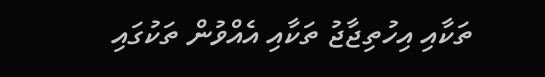ތަކާއި އިހުތިޖާޖު ތަކާއި އެއްވުން ތަކުގައި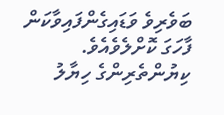ބަވެރިވެ ވަޑައިގެންފައިވާކަން ފާހަގަ ކޮށްލެވެއެވެ.
ކިޔުންތެރިންގެ ހިޔާލު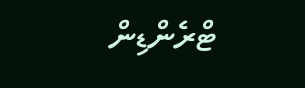ޓްރެންޑިން